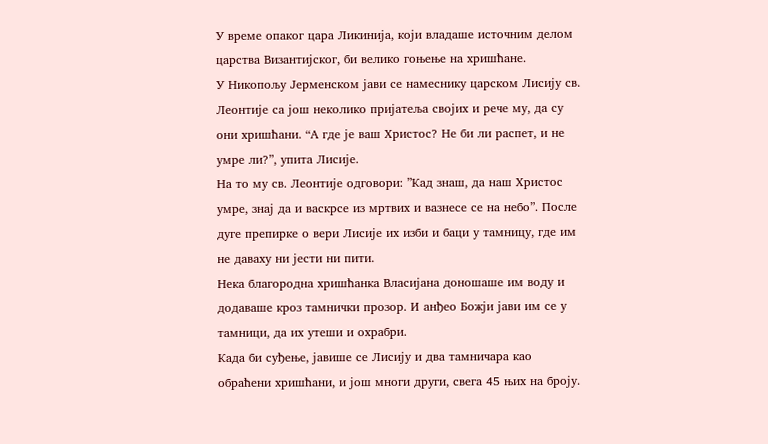У време опаког цара Ликинија, који владаше источним делом царства Византијског, би велико гоњење на хришћане.
У Никопољу Јерменском јави се намеснику царском Лисију св. Леонтије са још неколико пријатеља својих и рече му, да су они хришћани. “А где је ваш Христос? Не би ли распет, и не умре ли?”, упита Лисије.
На то му св. Леонтије одговори: ”Кад знаш, да наш Христос умре, знај да и васкрсе из мртвих и вазнесе се на небо”. После дуге препирке о вери Лисије их изби и баци у тамницу, где им не даваху ни јести ни пити.
Нека благородна хришћанка Власијана доношаше им воду и додаваше кроз тамнички прозор. И анђео Божји јави им се у тамници, да их утеши и охрабри.
Када би суђење, јавише се Лисију и два тамничара као обраћени хришћани, и још многи други, свега 45 њих на броју.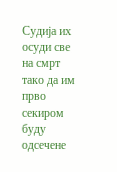Судија их осуди све на смрт тако да им прво секиром буду одсечене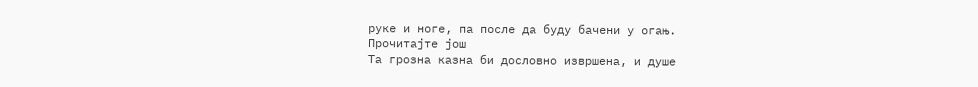руке и ноге, па после да буду бачени у огањ.
Прочитајте још
Та грозна казна би дословно извршена, и душе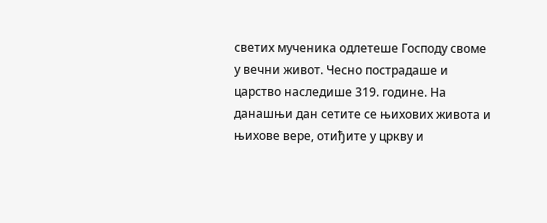светих мученика одлетеше Господу своме у вечни живот. Чесно пострадаше и царство наследише 319. године. На данашњи дан сетите се њихових живота и њихове вере, отиђите у цркву и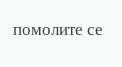помолите се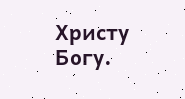Христу Богу.